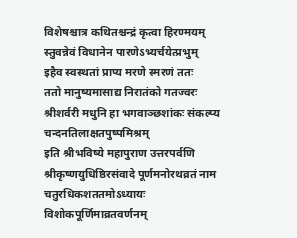विशेषश्चात्र कथितश्चन्द्रं कृत्वा हिरण्मयम्
स्तुवन्नेवं विधानेन पारणेऽभ्यर्चयेत्प्रभुम्
इहैव स्वस्थतां प्राप्य मरणे स्मरणं ततः
ततो मानुष्यमासाद्य निरातंको गतज्वरः
श्रीशर्वरी मधुनि हा भगवाञ्छशांकः संकल्प्य चन्दनतिलाक्षतपुष्पमिश्रम्
इति श्रीभविष्ये महापुराण उत्तरपर्वणि श्रीकृष्णयुधिष्ठिरसंवादे पूर्णमनोरथव्रतं नाम चतुरधिकशततमोऽध्यायः
विशोकपूर्णिमाव्रतवर्णनम्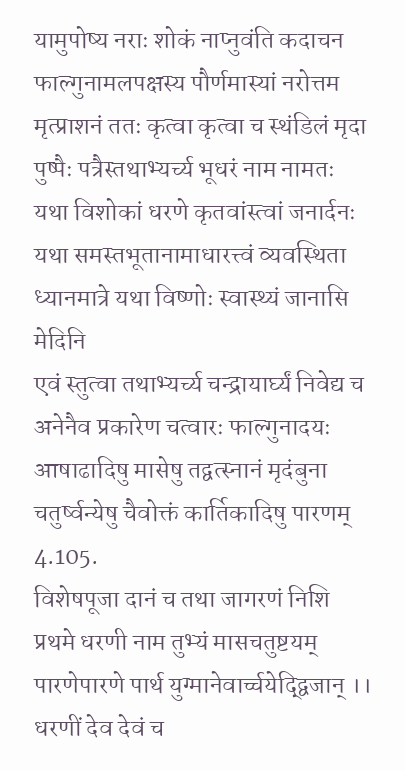यामुपोष्य नराः शोकं नाप्नुवंति कदाचन
फाल्गुनामलपक्षस्य पौर्णमास्यां नरोत्तम मृत्प्राशनं ततः कृत्वा कृत्वा च स्थंडिलं मृदा
पुष्पैः पत्रैस्तथाभ्यर्च्य भूधरं नाम नामतः
यथा विशोकां धरणे कृतवांस्त्वां जनार्दनः
यथा समस्तभूतानामाधारत्त्वं व्यवस्थिता
ध्यानमात्रे यथा विष्णोः स्वास्थ्यं जानासि मेदिनि
एवं स्तुत्वा तथाभ्यर्च्य चन्द्रायार्घ्यं निवेद्य च
अनेनैव प्रकारेण चत्वारः फाल्गुनादयः
आषाढादिषु मासेषु तद्वत्स्नानं मृदंबुना
चतुर्ष्वन्येषु चैवोक्तं कार्तिकादिषु पारणम् 4.105.
विशेषपूजा दानं च तथा जागरणं निशि
प्रथमे धरणी नाम तुभ्यं मासचतुष्टयम्
पारणेपारणे पार्थ युग्मानेवार्च्चयेद्द्विजान् ।। धरणीं देव देवं च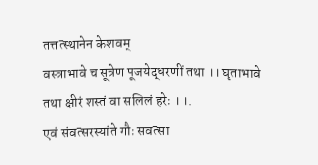तत्तत्स्थानेन केशवम्
वस्त्राभावे च सूत्रेण पूजयेद्धरणीं तथा ।। घृताभावे तथा क्षीरं शस्तं वा सलिलं हरेः । ।.
एवं संवत्सरस्यांते गौः सवत्सा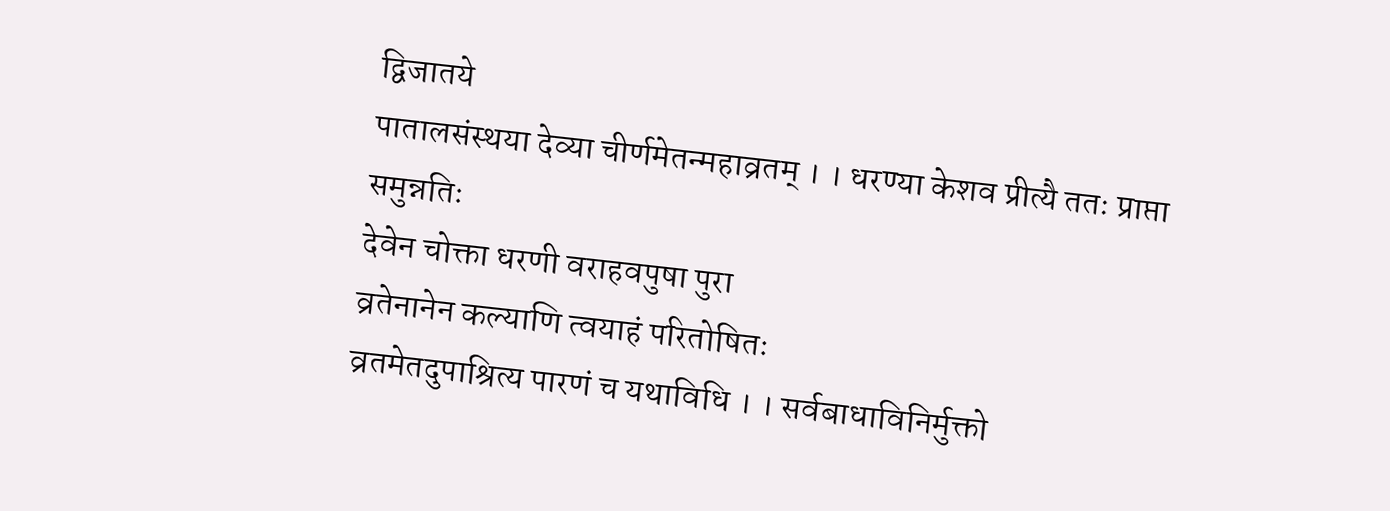द्विजातये
पातालसंस्थया देव्या चीर्णमेतन्महाव्रतम् । । धरण्या केशव प्रीत्यै ततः प्राप्ता समुन्नतिः
देवेन चोक्ता धरणी वराहवपुषा पुरा
व्रतेनानेन कल्याणि त्वयाहं परितोषितः
व्रतमेतदुपाश्रित्य पारणं च यथाविधि । । सर्वबाधाविनिर्मुक्तो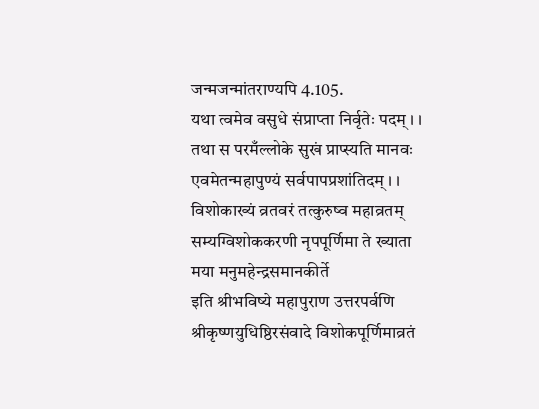जन्मजन्मांतराण्यपि 4.105.
यथा त्वमेव वसुधे संप्राप्ता निर्वृतेः पदम् । । तथा स परमँल्लोके सुखं प्राप्स्यति मानवः
एवमेतन्महापुण्यं सर्वपापप्रशांतिदम् । । विशोकाख्यं व्रतवरं तत्कुरुष्व महाव्रतम्
सम्यग्विशोककरणी नृपपूर्णिमा ते ख्याता मया मनुमहेन्द्रसमानकीर्ते
इति श्रीभविष्ये महापुराण उत्तरपर्वणि श्रीकृष्णयुधिष्ठिरसंवादे विशोकपूर्णिमाव्रतं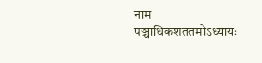नाम पञ्चाधिकशततमोऽध्यायः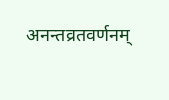अनन्तव्रतवर्णनम्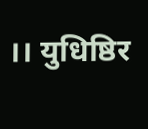।। युधिष्ठिर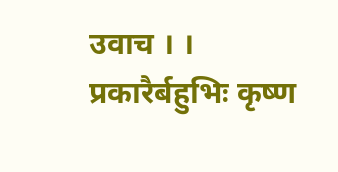उवाच । । प्रकारैर्बहुभिः कृष्ण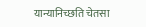यान्यानिच्छति चेतसा